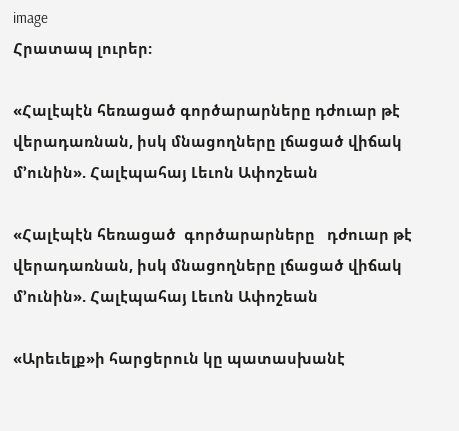image
Հրատապ լուրեր:

«Հալէպէն հեռացած գործարարները դժուար թէ վերադառնան, իսկ մնացողները լճացած վիճակ մ՚ունին». Հալէպահայ Լեւոն Ափոշեան

«Հալէպէն հեռացած  գործարարները   դժուար թէ  վերադառնան, իսկ մնացողները լճացած վիճակ մ՚ունին». Հալէպահայ Լեւոն Ափոշեան

«Արեւելք»ի հարցերուն կը պատասխանէ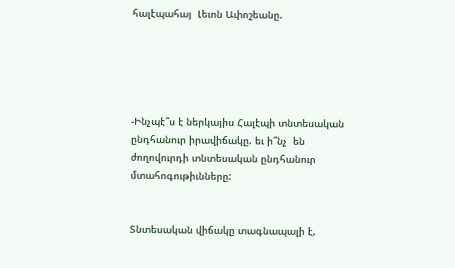հալէպահայ  Լեւոն Ափոշեանը.





-Ինչպէ՞ս է ներկայիս Հալէպի տնտեսական ընդհանուր իրավիճակը. եւ ի՞նչ  են ժողովուրդի տնտեսական ընդհանուր մտահոգութիւնները:


Տնտեսական վիճակը տագնապալի է,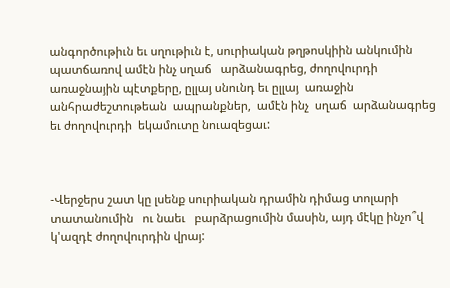անգործութիւն եւ սղութիւն է, սուրիական թղթոսկիին անկումին պատճառով ամէն ինչ սղաճ   արձանագրեց, ժողովուրդի առաջնային պէտքերը, ըլլայ սնունդ եւ ըլլայ  առաջին անհրաժեշտութեան  ապրանքներ,  ամէն ինչ  սղաճ  արձանագրեց եւ ժողովուրդի  եկամուտը նուազեցաւ:



-Վերջերս շատ կը լսենք սուրիական դրամին դիմաց տոլարի տատանումին   ու նաեւ   բարձրացումին մասին, այդ մէկը ինչո՞վ կ'ազդէ ժողովուրդին վրայ: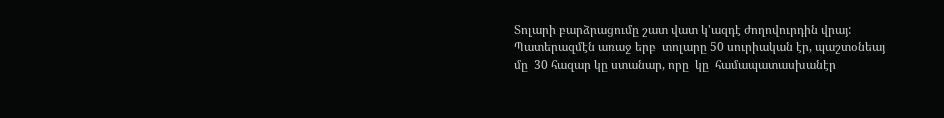Տոլարի բարձրացումը շատ վատ կ'ազդէ ժողովուրդին վրայ: Պատերազմէն առաջ երբ  տոլարը 50 սուրիական էր, պաշտօնեայ մը  30 հազար կը ստանար, որը  կը  համապատասխանէր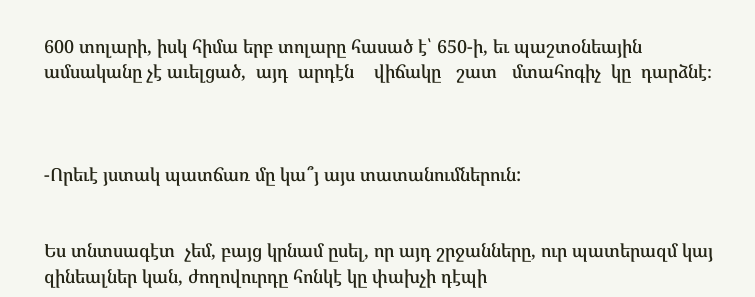600 տոլարի, իսկ հիմա երբ տոլարը հասած է՝ 650-ի, եւ պաշտօնեային ամսականը չէ աւելցած,  այդ  արդէն    վիճակը   շատ   մտահոգիչ  կը  դարձնէ։



-Որեւէ յստակ պատճառ մը կա՞յ այս տատանումներուն:


Ես տնտսագէտ  չեմ, բայց կրնամ ըսել, որ այդ շրջանները, ուր պատերազմ կայ զինեալներ կան, ժողովուրդը հոնկէ կը փախչի դէպի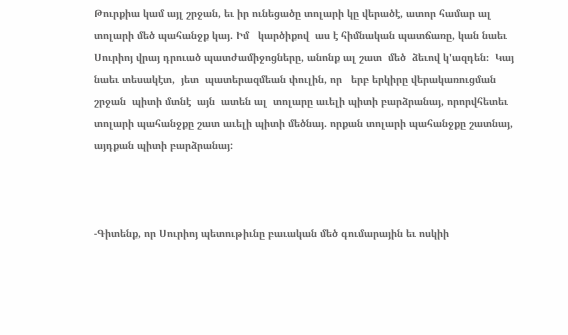Թուրքիա կամ այլ շրջան, եւ իր ունեցածը տոլարի կը վերածէ, ատոր համար ալ  տոլարի մեծ պահանջք կայ. Իմ   կարծիքով  աս է հիմնական պատճառը, կան նաեւ Սուրիոյ վրայ դրուած պատժամիջոցները, անոնք ալ շատ  մեծ  ձեւով կ'ազդեն։  Կայ  նաեւ տեսակէտ,  յետ  պատերազմեան փուլին, որ   երբ երկիրը վերակառուցման շրջան  պիտի մտնէ  այն  ատեն ալ  տոլարը աւելի պիտի բարձրանայ, որորվհետեւ տոլարի պահանջքը շատ աւելի պիտի մեծնայ. որքան տոլարի պահանջքը շատնայ, այդքան պիտի բարձրանայ:



-Գիտենք, որ Սուրիոյ պետութիւնը բաւական մեծ գումարային եւ ոսկիի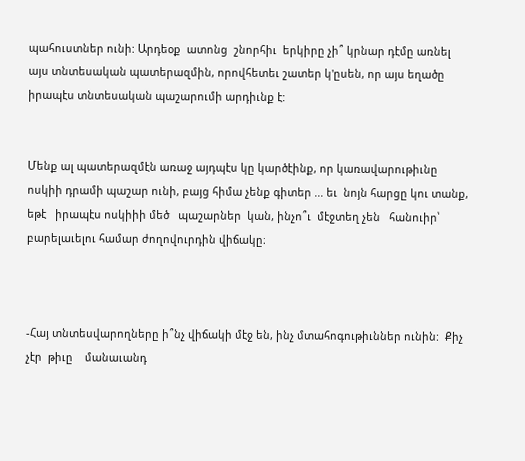պահուստներ ունի: Արդեօք  ատոնց  շնորհիւ  երկիրը չի՞ կրնար դէմը առնել այս տնտեսական պատերազմին, որովհետեւ շատեր կ'ըսեն, որ այս եղածը իրապէս տնտեսական պաշարումի արդիւնք է:


Մենք ալ պատերազմէն առաջ այդպէս կը կարծէինք, որ կառավարութիւնը ոսկիի դրամի պաշար ունի, բայց հիմա չենք գիտեր ... եւ  նոյն հարցը կու տանք,  եթէ   իրապէս ոսկիիի մեծ   պաշարներ  կան, ինչո՞ւ  մէջտեղ չեն   հանուիր՝    բարելաւելու համար ժողովուրդին վիճակը։



-Հայ տնտեսվարողները ի՞նչ վիճակի մէջ են, ինչ մտահոգութիւններ ունին:  Քիչ  չէր  թիւը    մանաւանդ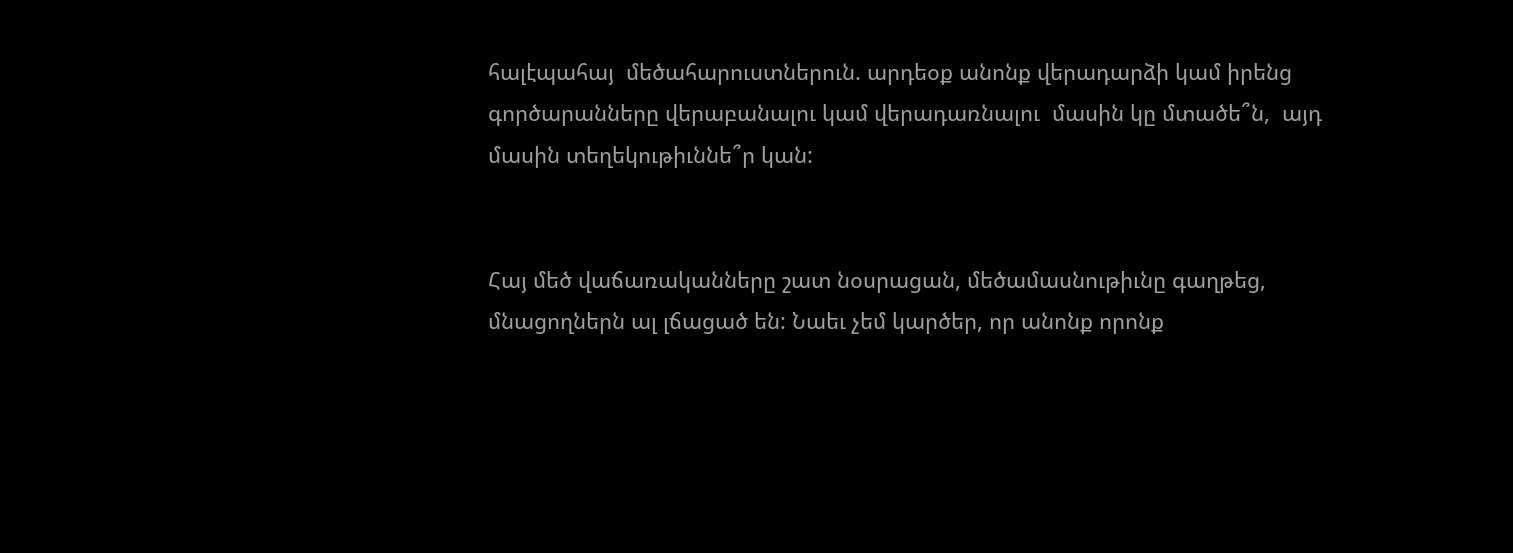հալէպահայ  մեծահարուստներուն. արդեօք անոնք վերադարձի կամ իրենց գործարանները վերաբանալու կամ վերադառնալու  մասին կը մտածե՞ն,  այդ  մասին տեղեկութիւննե՞ր կան:


Հայ մեծ վաճառականները շատ նօսրացան, մեծամասնութիւնը գաղթեց, մնացողներն ալ լճացած են: Նաեւ չեմ կարծեր, որ անոնք որոնք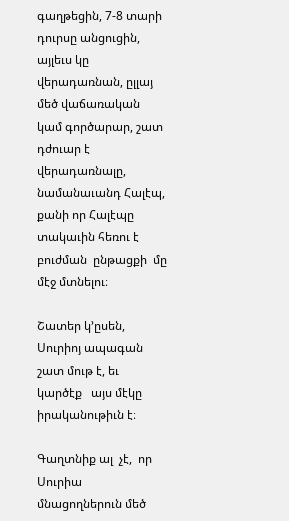գաղթեցին, 7-8 տարի դուրսը անցուցին, այլեւս կը վերադառնան, ըլլայ մեծ վաճառական կամ գործարար, շատ դժուար է վերադառնալը, նամանաւանդ Հալէպ, քանի որ Հալէպը  տակաւին հեռու է  բուժման  ընթացքի  մը մէջ մտնելու։

Շատեր կ՚ըսեն, Սուրիոյ ապագան շատ մութ է, եւ   կարծէք   այս մէկը իրականութիւն է։

Գաղտնիք ալ  չէ,  որ   Սուրիա   մնացողներուն մեծ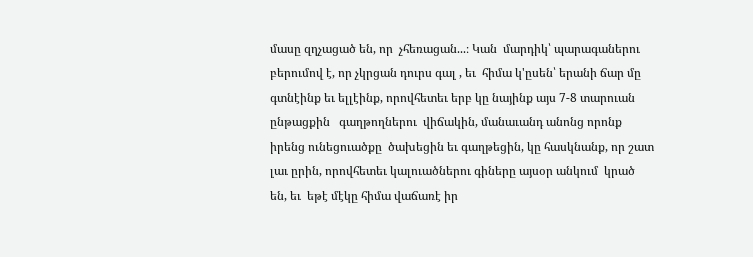մասը զղչացած են, որ  չհեռացան...։ Կան  մարդիկ՝ պարագաներու բերումով է, որ չկրցան դուրս գալ , եւ  հիմա կ'ըսեն՝ երանի ճար մը գտնէինք եւ ելլէինք, որովհետեւ երբ կը նայինք այս 7-8 տարուան  ընթացքին   գաղթողներու  վիճակին, մանաւանդ անոնց որոնք իրենց ունեցուածքը  ծախեցին եւ գաղթեցին, կը հասկնանք, որ շատ լաւ ըրին, որովհետեւ կալուածներու գիները այսօր անկում  կրած  են, եւ  եթէ մէկը հիմա վաճառէ իր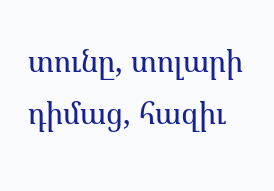տունը, տոլարի դիմաց, հազիւ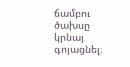ճամբու ծախսը կրնայ  գոյացնել։